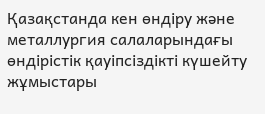Қазақстанда кен өндіру және металлургия салаларындағы өндірістік қауіпсіздікті күшейту жұмыстары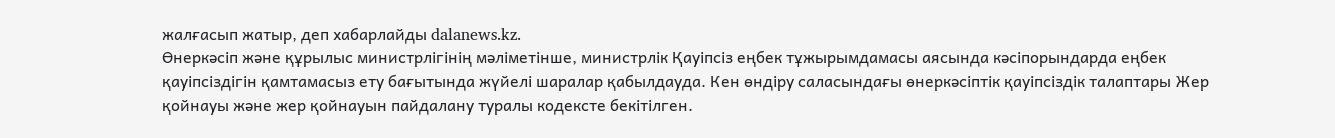жалғасып жатыр, деп хабарлайды dalanews.kz.
Өнеркәсіп және құрылыс министрлігінің мәліметінше, министрлік Қауіпсіз еңбек тұжырымдамасы аясында кәсіпорындарда еңбек қауіпсіздігін қамтамасыз ету бағытында жүйелі шаралар қабылдауда. Кен өндіру саласындағы өнеркәсіптік қауіпсіздік талаптары Жер қойнауы және жер қойнауын пайдалану туралы кодексте бекітілген.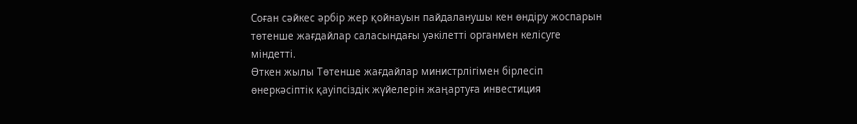Соған сәйкес әрбір жер қойнауын пайдаланушы кен өндіру жоспарын төтенше жағдайлар саласындағы уәкілетті органмен келісуге міндетті.
Өткен жылы Төтенше жағдайлар министрлігімен бірлесіп өнеркәсіптік қауіпсіздік жүйелерін жаңартуға инвестиция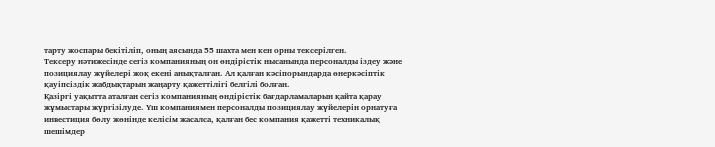тарту жоспары бекітіліп, оның аясында 55 шахта мен кен орны тексерілген.
Тексеру нәтижесінде сегіз компанияның он өндірістік нысанында персоналды іздеу және позициялау жүйелері жоқ екені анықталған. Ал қалған кәсіпорындарда өнеркәсіптік қауіпсіздік жабдықтарын жаңарту қажеттілігі белгілі болған.
Қазіргі уақытта аталған сегіз компанияның өндірістік бағдарламаларын қайта қарау жұмыстары жүргізілуде. Үш компаниямен персоналды позициялау жүйелерін орнатуға инвестиция бөлу жөнінде келісім жасалса, қалған бес компания қажетті техникалық шешімдер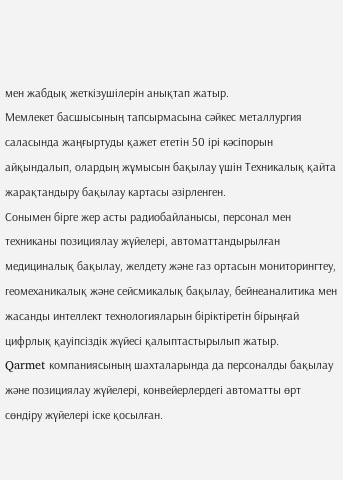мен жабдық жеткізушілерін анықтап жатыр.
Мемлекет басшысының тапсырмасына сәйкес металлургия саласында жаңғыртуды қажет ететін 50 ірі кәсіпорын айқындалып, олардың жұмысын бақылау үшін Техникалық қайта жарақтандыру бақылау картасы әзірленген.
Сонымен бірге жер асты радиобайланысы, персонал мен техниканы позициялау жүйелері, автоматтандырылған медициналық бақылау, желдету және газ ортасын мониторингтеу, геомеханикалық және сейсмикалық бақылау, бейнеаналитика мен жасанды интеллект технологияларын біріктіретін бірыңғай цифрлық қауіпсіздік жүйесі қалыптастырылып жатыр.
Qarmet компаниясының шахталарында да персоналды бақылау және позициялау жүйелері, конвейерлердегі автоматты өрт сөндіру жүйелері іске қосылған.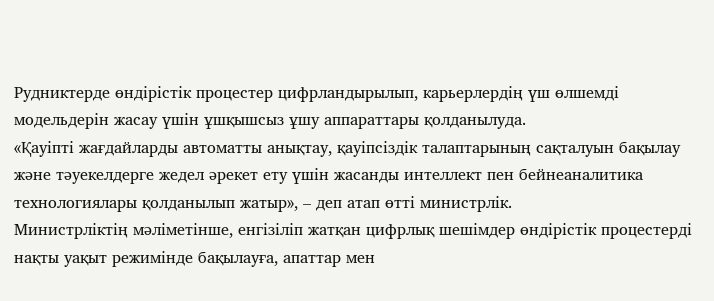Рудниктерде өндірістік процестер цифрландырылып, карьерлердің үш өлшемді модельдерін жасау үшін ұшқышсыз ұшу аппараттары қолданылуда.
«Қауіпті жағдайларды автоматты анықтау, қауіпсіздік талаптарының сақталуын бақылау және тәуекелдерге жедел әрекет ету үшін жасанды интеллект пен бейнеаналитика технологиялары қолданылып жатыр», – деп атап өтті министрлік.
Министрліктің мәліметінше, енгізіліп жатқан цифрлық шешімдер өндірістік процестерді нақты уақыт режимінде бақылауға, апаттар мен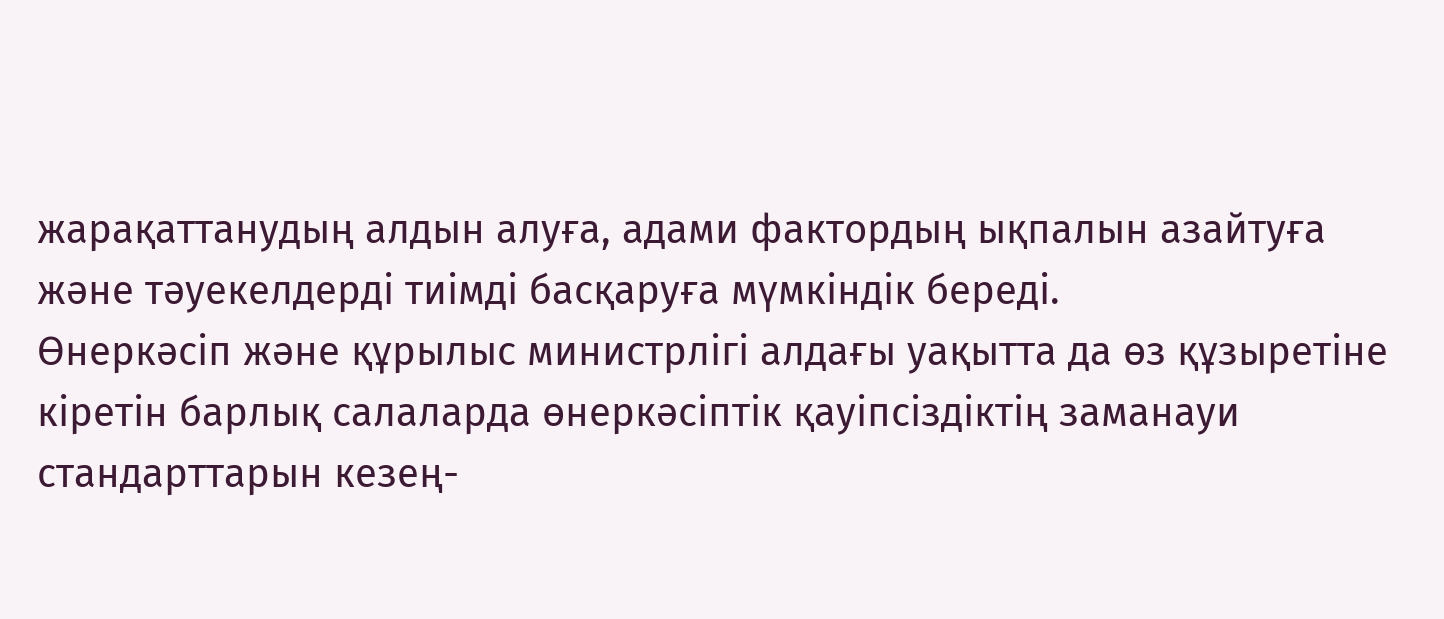жарақаттанудың алдын алуға, адами фактордың ықпалын азайтуға және тәуекелдерді тиімді басқаруға мүмкіндік береді.
Өнеркәсіп және құрылыс министрлігі алдағы уақытта да өз құзыретіне кіретін барлық салаларда өнеркәсіптік қауіпсіздіктің заманауи стандарттарын кезең-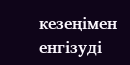кезеңімен енгізуді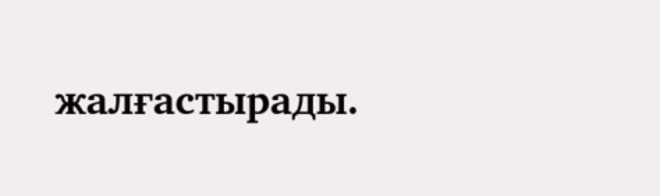жалғастырады.